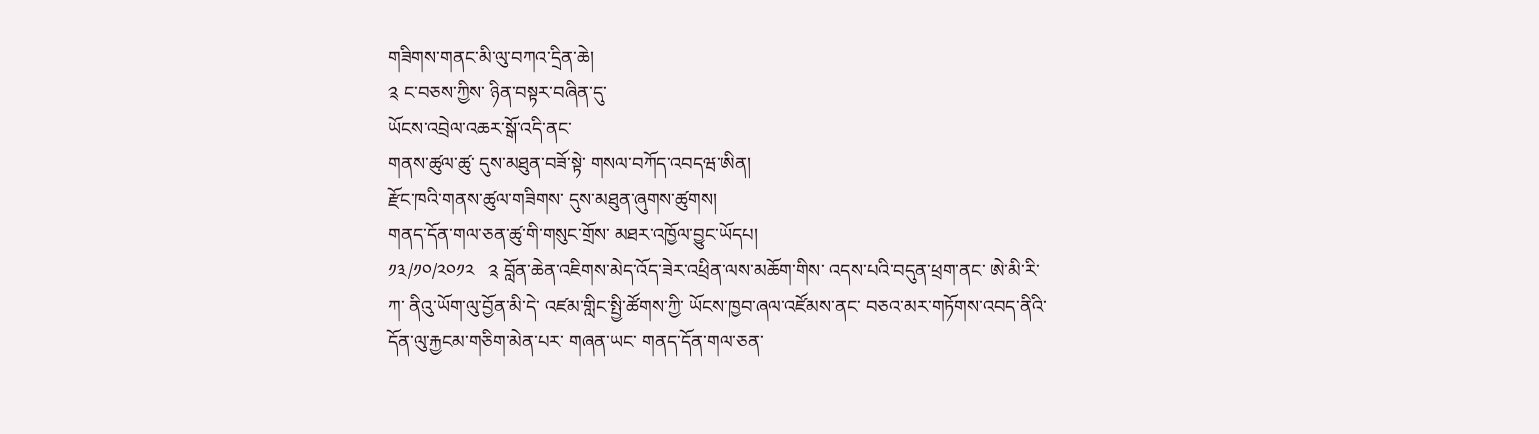གཟིགས་གནང་མི་ལུ་བཀའ་དྲིན་ཆེ།
༉ ང་བཅས་ཀྱིས་ ཉིན་བསྟར་བཞིན་དུ་
ཡོངས་འབྲེལ་འཆར་སྒོ་འདི་ནང་
གནས་ཚུལ་ཚུ་ དུས་མཐུན་བཟོ་སྟེ་ གསལ་བཀོད་འབདཝ་ཨིན།
རྫོང་ཁའི་གནས་ཚུལ་གཟིགས་ དུས་མཐུན་ཞུགས་ཚུགས།
གནད་དོན་གལ་ཅན་ཚུ་གི་གསུང་གྲོས་ མཐར་འཁྱོལ་བྱུང་ཡོདཔ།
༡༣/༡༠/༢༠༡༢   ༉ བློན་ཆེན་འཇིགས་མེད་འོད་ཟེར་འཕྲིན་ལས་མཆོག་གིས་ འདས་པའི་བདུན་ཕྲག་ནང་ ཨེ་མི་རི་ཀ་ ནིའུ་ཡོག་ལུ་བྱོན་མི་དེ་ འཛམ་གླིང་སྤྱི་ཚོགས་ཀྱི་ ཡོངས་ཁྱབ་ཞལ་འཛོམས་ནང་ བཅའ་མར་གཏོགས་འབད་ནིའི་དོན་ལུ་རྐྱངམ་གཅིག་མེན་པར་ གཞན་ཡང་ གནད་དོན་གལ་ཅན་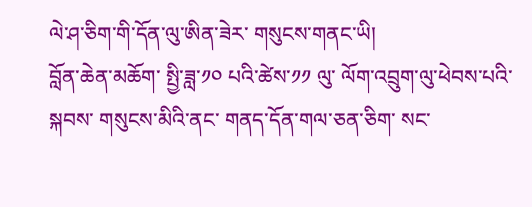ལེ་ཤ་ཅིག་གི་དོན་ལུ་ཨིན་ཟེར་ གསུངས་གནང་ཡི།
བློན་ཆེན་མཆོག་ སྤྱི་ཟླ་༡༠ པའི་ཚེས་༡༡ ལུ་ ལོག་འབྲུག་ལུ་ཕེབས་པའི་སྐབས་ གསུངས་མིའི་ནང་ གནད་དོན་གལ་ཅན་ཅིག་ སང་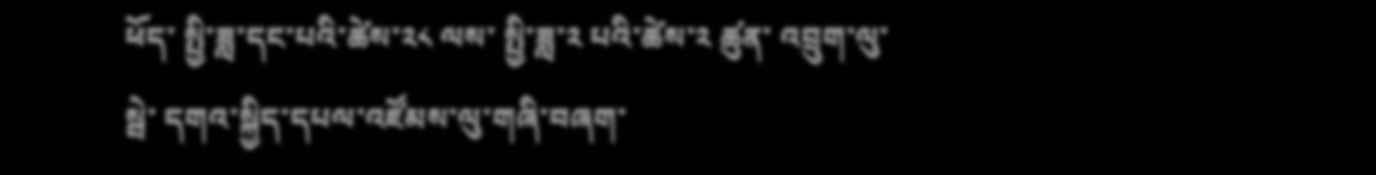ཕོད་ སྤྱི་ཟླ་དང་པའི་ཚེས་༢༨ ལས་ སྤྱི་ཟླ་༢ པའི་ཚེས་༢ ཚུན་ འབྲུག་ལུ་སྦེ་ དགའ་སྐྱིད་དཔལ་འཛོམས་ལུ་གཞི་བཞག་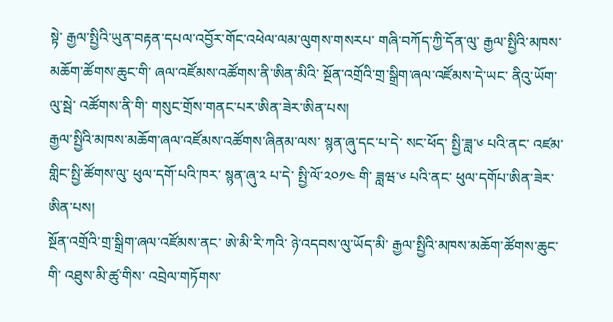སྟེ་ རྒྱལ་སྤྱིའི་ཡུན་བརྟན་དཔལ་འབྱོར་གོང་འཕེལ་ལམ་ལུགས་གསརཔ་ གཞི་བཀོད་ཀྱི་དོན་ལུ་ རྒྱལ་སྤྱིའི་མཁས་མཆོག་ཚོགས་ཆུང་གི་ ཞལ་འཛོམས་འཚོགས་ནི་ཨིན་མིའི་ སྔོན་འགྲོའི་གྲ་སྒྲིག་ཞལ་འཛོམས་དེ་ཡང་ ནིའུ་ཡོག་ལུ་སྦེ་ འཚོགས་ནི་གི་ གསུང་གྲོས་གནང་པར་ཨིན་ཟེར་ཨིན་པས།
རྒྱལ་སྤྱིའི་མཁས་མཆོག་ཞལ་འཛོམས་འཚོགས་ཞིནམ་ལས་ སྙན་ཞུ་དང་པ་དེ་ སང་ཕོད་ སྤྱི་ཟླ་༦ པའི་ནང་ འཛམ་གླིང་སྤྱི་ཚོགས་ལུ་ ཕུལ་དགོ་པའི་ཁར་ སྙན་ཞུ་༢ པ་དེ་ སྤྱི་ལོ་༢༠༡༤ གི་ ཟླཝ་༦ པའི་ནང་ ཕུལ་དགོཔ་ཨིན་ཟེར་ཨིན་པས།
སྔོན་འགྲོའི་གྲ་སྒྲིག་ཞལ་འཛོམས་ནང་ ཨེ་མི་རི་ཀའི་ ཉེ་འདབས་ལུ་ཡོད་མི་ རྒྱལ་སྤྱིའི་མཁས་མཆོག་ཚོགས་ཆུང་གི་ འཐུས་མི་ཚུ་གིས་ འབྲེལ་གཏོགས་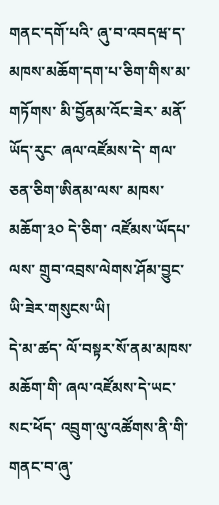གནང་དགོ་པའི་ ཞུ་བ་འབདཝ་ད་ མཁས་མཆོག་དག་པ་ཅིག་གིས་མ་གཏོགས་ མི་བྱོནམ་འོང་ཟེར་ མནོ་ཡོད་རུང་ ཞལ་འཛོམས་དེ་ གལ་ཅན་ཅིག་ཨིནམ་ལས་ མཁས་མཆོག་༣༠ དེ་ཅིག་ འཛོམས་ཡོདཔ་ལས་ གྲུབ་འབྲས་ལེགས་ཤོམ་བྱུང་ཡི་ཟེར་གསུངས་ཡི།
དེ་མ་ཚད་ ལོ་བསྟར་སོ་ནམ་མཁས་མཆོག་གི་ ཞལ་འཛོམས་དེ་ཡང་ སང་ཕོད་ འབྲུག་ལུ་འཚོགས་ནི་གི་ གནང་བ་ཞུ་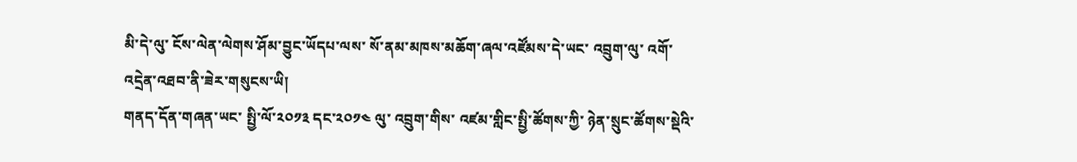མི་དེ་ལུ་ ངོས་ལེན་ལེགས་ཤོམ་བྱུང་ཡོདཔ་ལས་ སོ་ནམ་མཁས་མཆོག་ཞལ་འཛོམས་དེ་ཡང་ འབྲུག་ལུ་ འགོ་འདྲེན་འཐབ་ནི་ཟེར་གསུངས་ཡི།
གནད་དོན་གཞན་ཡང་ སྤྱི་ལོ་༢༠༡༣ དང་༢༠༡༤ ལུ་ འབྲུག་གིས་ འཛམ་གླིང་སྤྱི་ཚོགས་ཀྱི་ ཉེན་སྲུང་ཚོགས་སྡེའི་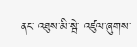ནང་ འཐུས་མི་སྦེ་ འཛུལ་ཞུགས་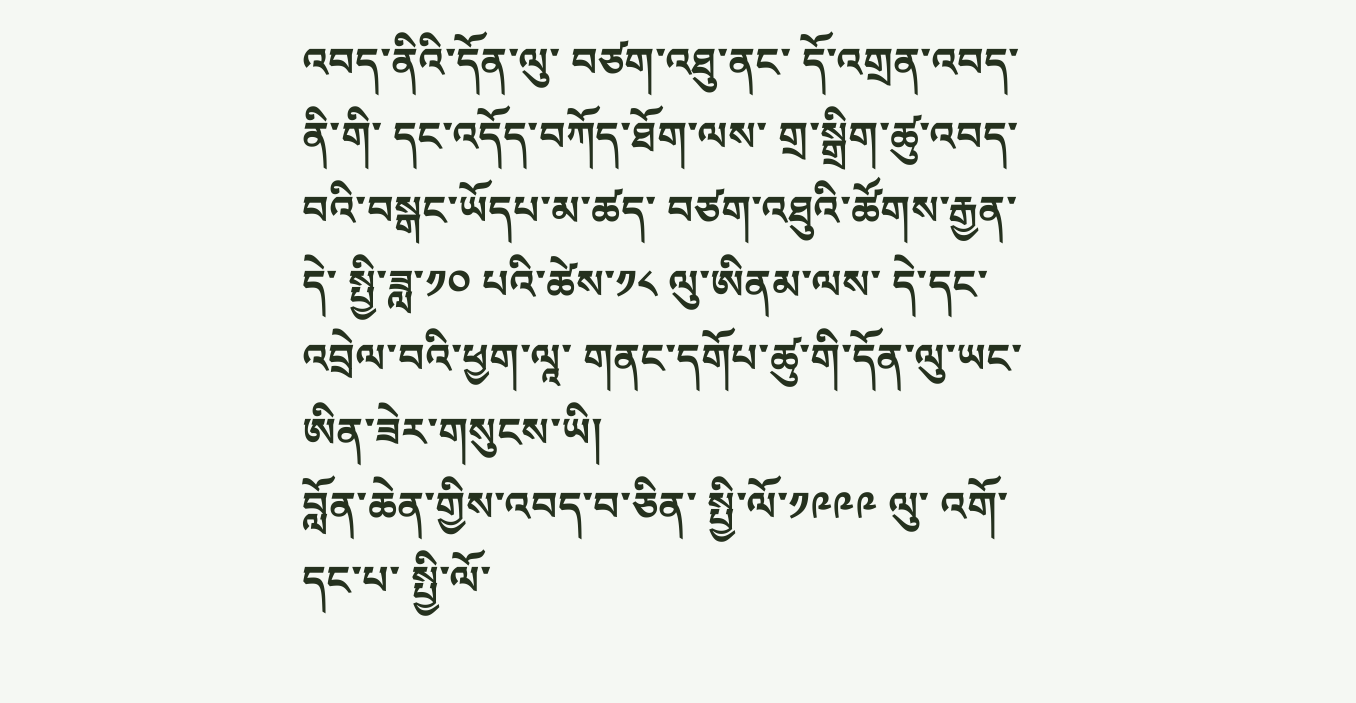འབད་ནིའི་དོན་ལུ་ བཙག་འཐུ་ནང་ དོ་འགྲན་འབད་ནི་གི་ དང་འདོད་བཀོད་ཐོག་ལས་ གྲ་སྒྲིག་ཚུ་འབད་བའི་བསྒང་ཡོདཔ་མ་ཚད་ བཙག་འཐུའི་ཚོགས་རྒྱན་དེ་ སྤྱི་ཟླ་༡༠ པའི་ཚེས་༡༨ ལུ་ཨིནམ་ལས་ དེ་དང་འབྲེལ་བའི་ཕྱག་ལཱ་ གནང་དགོཔ་ཚུ་གི་དོན་ལུ་ཡང་ ཨིན་ཟེར་གསུངས་ཡི།
བློན་ཆེན་གྱིས་འབད་བ་ཅིན་ སྤྱི་ལོ་༡༩༩༩ ལུ་ འགོ་དང་པ་ སྤྱི་ལོ་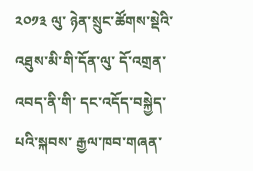༢༠༡༣ ལུ་ ཉེན་སྲུང་ཚོགས་སྡེའི་ འཐུས་མི་གི་དོན་ལུ་ དོ་འགྲན་འབད་ནི་གི་ དང་འདོད་བསྐྱེད་པའི་སྐབས་ རྒྱལ་ཁབ་གཞན་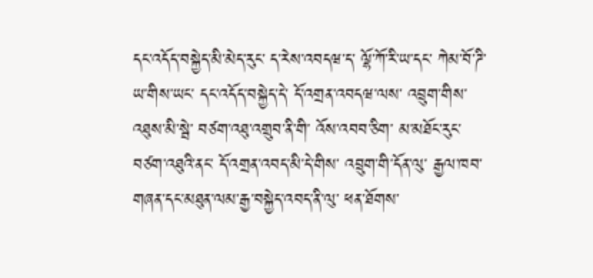དང་འདོད་བསྐྱེད་མི་མེད་རུང་ ད་རེས་འབདཝ་ད་ ལྷོ་ཀོ་རི་ཡ་དང་ ཀེམ་བོ་ཌི་ཡ་གིས་ཡང་ དང་འདོད་བསྐྱེད་དེ་ དོ་འགྲན་འབདཝ་ལས་ འབྲུག་གིས་ འཐུས་མི་སྦེ་ བཙག་འཐུ་འགྲུབ་ནི་གི་ འོས་འབབ་ཅིག་ མ་མཐོང་རུང་ བཙག་འཐུའི་ནང་ དོ་འགྲན་འབད་མི་དེ་གིས་ འབྲུག་གི་དོན་ལུ་ རྒྱལ་ཁབ་གཞན་དང་མཐུན་ལམ་རྒྱ་བསྐྱེད་འབད་ནི་ལུ་ ཕན་ཐོགས་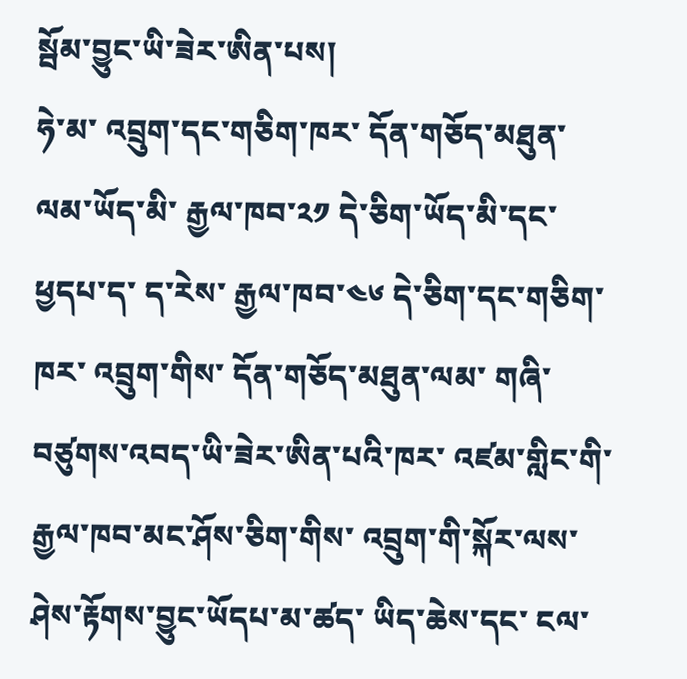སྦོམ་བྱུང་ཡི་ཟེར་ཨིན་པས།
ཧེ་མ་ འབྲུག་དང་གཅིག་ཁར་ དོན་གཅོད་མཐུན་ལམ་ཡོད་མི་ རྒྱལ་ཁབ་༢༡ དེ་ཅིག་ཡོད་མི་དང་ཕྱདཔ་ད་ ད་རེས་ རྒྱལ་ཁབ་༤༦ དེ་ཅིག་དང་གཅིག་ཁར་ འབྲུག་གིས་ དོན་གཅོད་མཐུན་ལམ་ གཞི་བཙུགས་འབད་ཡི་ཟེར་ཨིན་པའི་ཁར་ འཛམ་གླིང་གི་ རྒྱལ་ཁབ་མང་ཤོས་ཅིག་གིས་ འབྲུག་གི་སྐོར་ལས་ ཤེས་རྟོགས་བྱུང་ཡོདཔ་མ་ཚད་ ཡིད་ཆེས་དང་ ངལ་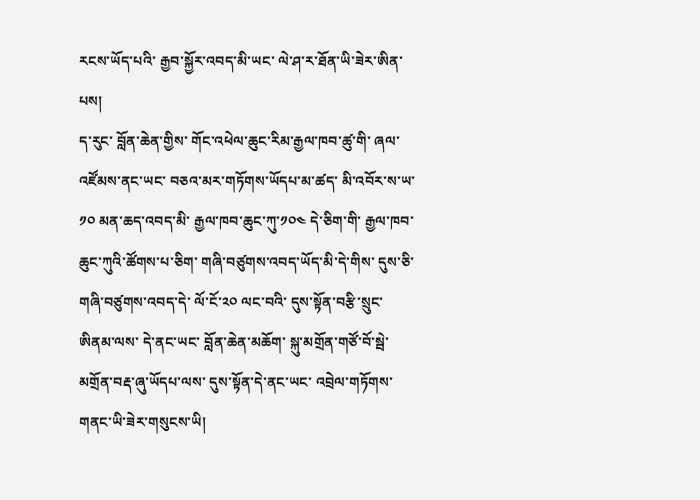རངས་ཡོད་པའི་ རྒྱབ་སྐྱོར་འབད་མི་ཡང་ ལེ་ཤ་ར་ཐོན་ཡི་ཟེར་ཨིན་པས།
ད་རུང་ བློན་ཆེན་གྱིས་ གོང་འཕེལ་ཆུང་རིམ་རྒྱལ་ཁབ་ཚུ་གི་ ཞལ་འཛོམས་ནང་ཡང་ བཅའ་མར་གཏོགས་ཡོདཔ་མ་ཚད་ མི་འབོར་ས་ཡ་༡༠ མན་ཆད་འབད་མི་ རྒྱལ་ཁབ་ཆུང་ཀུ་༡༠༤ དེ་ཅིག་གི་ རྒྱལ་ཁབ་ཆུང་ཀུའི་ཚོགས་པ་ཅིག་ གཞི་བཙུགས་འབད་ཡོད་མི་དེ་གིས་ དུས་ཅི་ གཞི་བཙུགས་འབད་དེ་ ལོ་ངོ་༢༠ ལང་བའི་ དུས་སྟོན་བརྩི་སྲུང་ཨིནམ་ལས་ དེ་ནང་ཡང་ བློན་ཆེན་མཆོག་ སྐུ་མགྲོན་གཙོ་བོ་སྦེ་ མགྲོན་བརྡ་ཞུ་ཡོདཔ་ལས་ དུས་སྟོན་དེ་ནང་ཡང་ འབྲེལ་གཏོགས་གནང་ཡི་ཟེར་གསུངས་ཡི།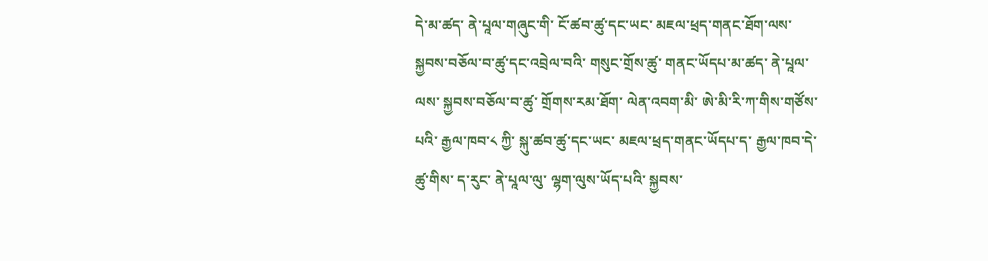དེ་མ་ཚད་ ནེ་པཱལ་གཞུང་གི་ ངོ་ཚབ་ཚུ་དང་ཡང་ མཇལ་ཕྲད་གནང་ཐོག་ལས་ སྐྱབས་བཅོལ་བ་ཚུ་དང་འབྲེལ་བའི་ གསུང་གྲོས་ཚུ་ གནང་ཡོདཔ་མ་ཚད་ ནེ་པཱལ་ལས་ སྐྱབས་བཅོལ་བ་ཚུ་ གྲོགས་རམ་ཐོག་ ལེན་འབག་མི་ ཨེ་མི་རི་ཀ་གིས་གཙོས་པའི་ རྒྱལ་ཁབ་༨ ཀྱི་ སྐུ་ཚབ་ཚུ་དང་ཡང་ མཇལ་ཕྲད་གནང་ཡོདཔ་ད་ རྒྱལ་ཁབ་དེ་ཚུ་གིས་ ད་རུང་ ནེ་པཱལ་ལུ་ ལྷག་ལུས་ཡོད་པའི་ སྐྱབས་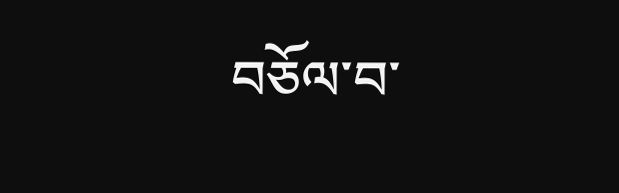བཅོལ་བ་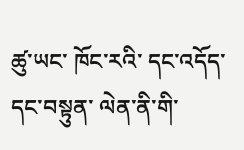ཚུ་ཡང་ ཁོང་རའི་ དང་འདོད་དང་བསྟུན་ ལེན་ནི་གི་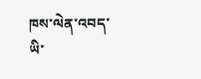ཁས་ལེན་འབད་ཡི་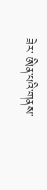ཟེར་ ཨིན་པའི་གནས་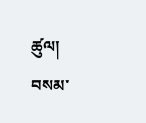ཚུལ།
བསམ་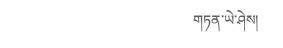གཏན་ཡེ་ཤེས།